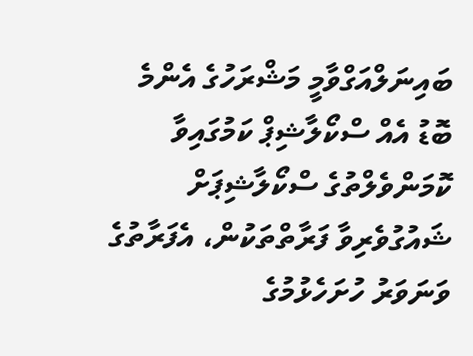ބައިނަލްއަގްވާމީ މަޝްރަހުގެ އެންމެ ބޮޑު އެއް ސްކޯލާޝިޕް ކަމުގައިވާ ކޮމަންވެލްތުގެ ސްކޯލާޝިޕަށް ޝައުގުވެރިވާ ފަރާތްތަކުން، އެފަރާތުގެ ވަނަވަރު ހުށަހެޅުމުގެ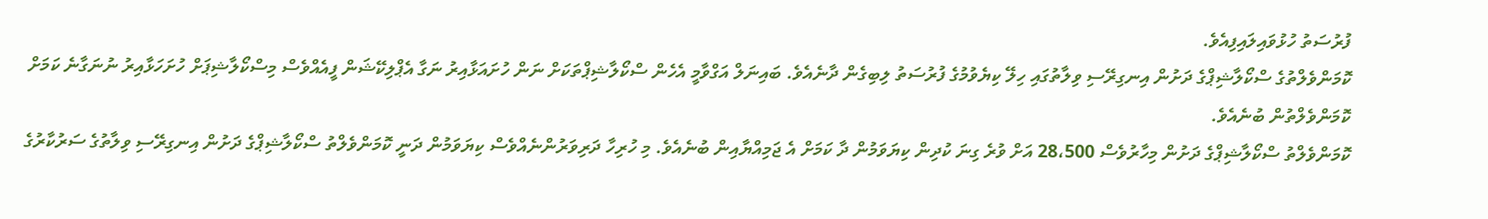ފުރުސަތު ހުޅުވައިލައިފިއެވެ.
ކޮމަންވެލްތުގެ ސްކޯލާޝިޕްގެ ދަށުން އިނގިރޭސި ވިލާތުގައި ހިލޭ ކިޔެވުމުގެ ފުރުސަތު ލިބިގެން ދާނެއެވެ. ބައިނަލް އަގްވާމީ އެހެން ސްކޯލާޝިޕްތަކަށް ނަން ހުށައަޅާއިރު ނަގާ އެޕްލިކޭޝަން ފީއެއްވެސް މިސްކޯލާޝިޕަށް ހުށަހަޅާއިރު ނުނަގާނެ ކަމަށް ކޮމަންވެލްތުން ބުނެއެވެ.
ކޮމަންވެލްތު ސްކޯލާޝިޕްގެ ދަށުން މިހާރުވެސް 28،500 އަށް ވުރެ ގިނަ ކުދިން ކިޔަވަމުން ދާ ކަމަށް އެ ޖަމިއްޔާއިން ބުނެއެވެ. މި ހުރިހާ ދަރިވަރުންނެއްވެސް ކިޔަވަމުން ދަނީ ކޮމަންވެލްތު ސްކޯލާޝިޕްގެ ދަށުން އިނގިރޭސި ވިލާތުގެ ސަރުކާރުގެ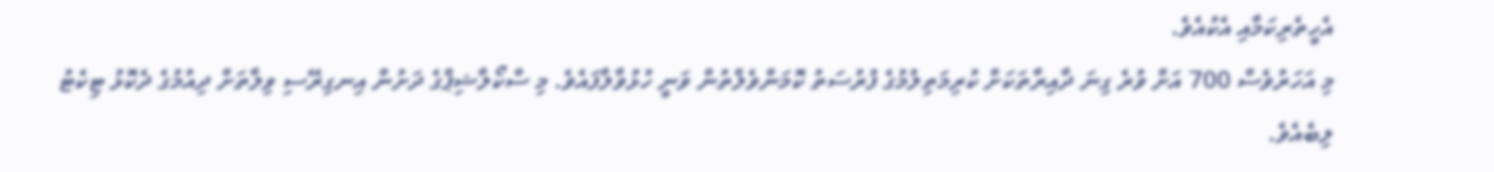އެހީތެރިކަމާއި އެކުއެވެ.
މި އަހަރުވެސް 700 އަށް ވުރެ ގިނަ ދާއިރާތަކަށް ކުރިމަތިލުމުގެ ފުރުސަތު ކޮމަންވެލްތުން ވަނީ ހުޅުވާލާފައެވެ. މި ސްކޯލާޝިޕްގެ ދަށުން އިނގިރޭސި ވިލާތަށް ދިއުމުގެ ދެކޮޅު ޓިކެޓު ލިބެއެވެ.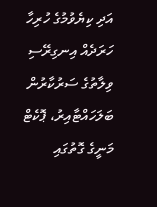އަދި ކިޔެވުމުގެ ހުރިހާ ހަރަދެއް އިނގިރޭސި ވިލާތުގެ ސަރުކާރުން ބަލަހައްޓާއިރު، ޕޮކެޓް މަނީގެ ގޮތުގައި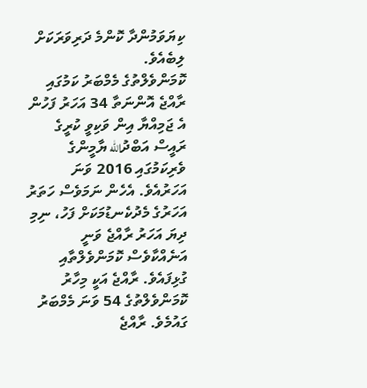ކިޔަވަމުންދާ ކޮންމެ ދަރިވަރަކަށް ލިބެއެވެ.
ކޮމަންވެލްތުގެ މެމްބަރު ކަމުގައި ރާއްޖެ އޮންނަތާ 34 އަހަރު ފަހުން އެ ޖަމިއްޔާ އިން ވަކިވީ ކުރީގެ ރައީސް އަބްދުالله ޔާމީންގެ ވެރިކަމުގައި 2016 ވަނަ އަހަރުއެވެ. އެހެން ނަމަވެސް ހަތަރު އަހަރުގެ މެދުކެނޑުމަކަށް ފަހު، ނިމި ދިޔަ އަހަރު ރާއްޖެ ވަނީ އަނެއްކާވެސް ކޮމަންވެލްތާއި ގުޅިފައެވެ. ރާއްޖެ އަކީ މިހާރު ކޮމަންވެލްތުގެ 54 ވަނަ މެމްބަރު ގައުމެވެ. ރާއްޖެ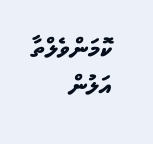ކޮމަންވެލްތާ އަލުން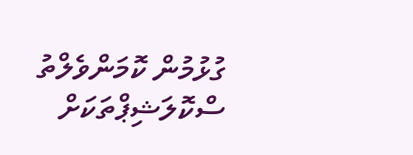ގުޅުމުން ކޮމަންވެލްތު ސްކޮލަޝިޕްތަކަށް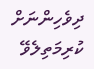ދިވެހިންނަށް ކުރިމަތިލެވޭ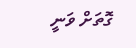ގޮތަށް ވަނީ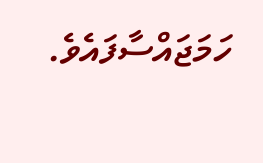ހަމަޖައްސާފައެވެ.